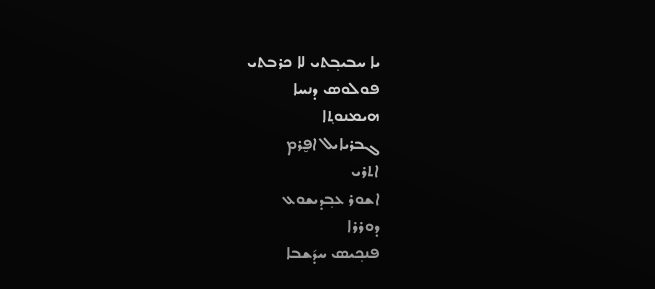ܝܐ ܚܒܝܒ݂ܬܝ ܠܐ ܟܪܒܬܝ
ܦܘܠܘܣ ܕܢܚܐ
ܗܝܡܢܘܬ݂ܐ
ܓܒܪܝܐܝܠ ܐܦ̮ܪܡ
ܐܬܪܝ
ܐܫܘܪ ܥܒ݂ܕܝܫܘܥ
ܕܘܪܪܐ
ܦܢܟ݂ܝܣ ܚܕ݇ܫܒܐ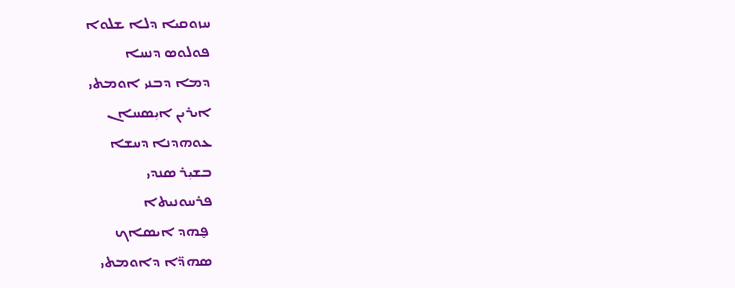ܚܙܘܩܝܐ ܕܠܐ ܫܠܘܐ
ܦܘܠܘܣ ܕܢܚܐ
ܕܡܐ ܕܒܢܝ ܐܘܡܬܝ
ܐܝܪܝܢ ܐܝܼܣܚܐܢ
ܥܘܗܕܢܐ ܕܚܫܐ
ܒܫܝܼܪ ܣܢܕܝ
ܦܪܚܘܢܝܬܐ
 ܦ̮ܗܕ ܐܝܣܐܟ
ܣܗܕ̈ܐ ܕܐܘܡܬܝ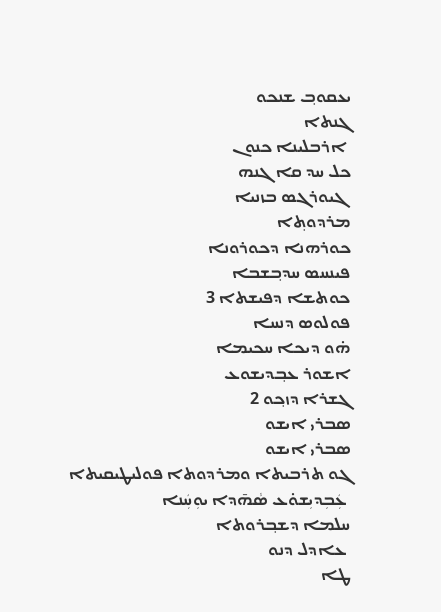ܝܥܩܘܒ݂ ܫܢܟܘ
ܓܢܬܐ
 ܐܪܒܠܝܢܐ ܟܢܘܢ
ܟܠ ܚܕ ܩܐ ܓܢܗ
 ܓܝܘܪܓܣ ܒܙܢܝܐ
ܡܪܕܘܬ݂ܐ
ܟܘܪܗܢܐ ܕܟܘܪܘܢܐ
ܦܝܢܚܣ ܚܕܒ݂ܫܒܐ
ܟܘܬܫܐ ܕܦܝܫܬܐ 3
ܦܘܠܘܣ ܕܢܚܐ
ܗ̇ܘ ܕܝܟܐ ܚܟܝܡܐ
ܐܫܘܪ ܥܒ݂ܕܝܫܘܥ
ܓܫܪܐ ܕܙܟ݂ܘ 2
ܣܒܪܝ ܐܝܫܘ
ܣܒܪܝ ܐܝܫܘ
ܓܘ ܬܪܒܝܬܐ ܘܡܪܕܘܬܐ ܦܘܠܝܛܝܩܝܬܐ
 ܥܲܒܼܕܝܼܫܘ̇ܥ ܣܵܗ̄ܕܐ ܝܘܼܚܲܢܐ
ܚܠܡܐ ܕܫܒ݂ܪܘܬܐ
 ܥܐܕܠ ܕܢܘ
ܛܐ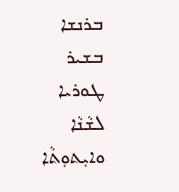ܒܪܢܫܐ
ܒܫܝܪ ܛܘܪܝܐ
ܠܫܵܢܵܐ ܘܐܝܼܬܘܼܬܵܐ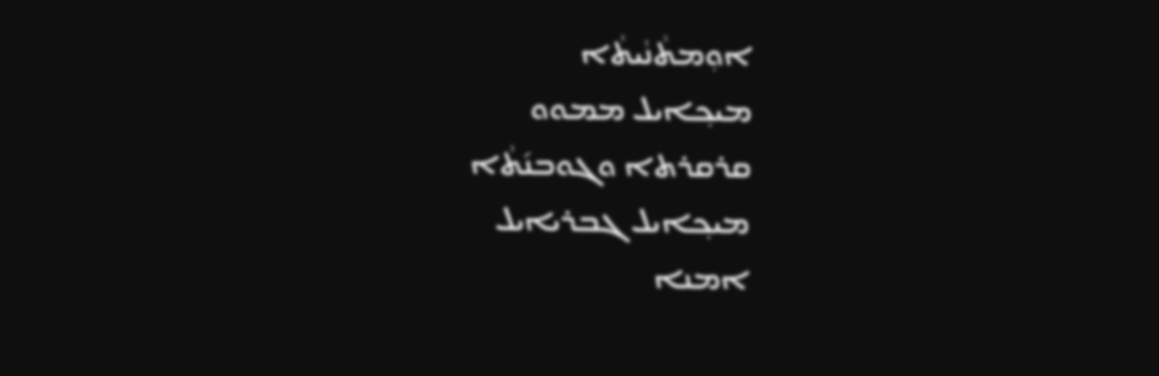ܐܘܼܡܬܵܢܵܝܬܵܐ
ܡܝܟ݂ܐܝܠ ܡܡܘܘ
ܩܪܩܪܬܐ ܘܓܘܒܢ݇ܬܵܐ
ܡܝܟ݂ܐܝܠ ܓܒܪܝܐܝܠ
ܐܡܢܐ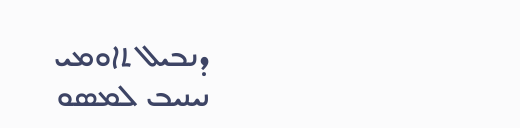ܕܢܒܝܠ ܬܐܘܡܝ
ܢܝܢܝܒ ܠܡܣܘ